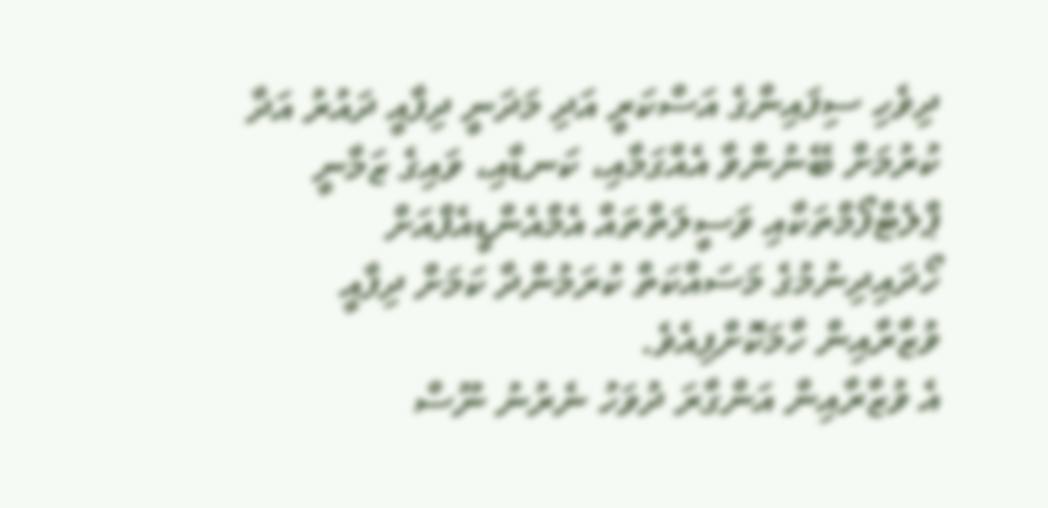ދިވެހި ސިފައިންގެ އަސްކަރީ އަދި މަދަނީ ދިފާއީ ދައުރު އަދާ ކުރުމަށް ބޭނުންވާ އެއްގަމާއި، ކަނޑާއި، ވައިގެ ޒަމާނީ ޕްލެޓްފޯމްތަކާއި ވަސީލަތްތައް އެމްއެންޑީއެފްއަށް ހޯދައިދިނުމުގެ މަސައްކަތް ކުރަމުންދާ ކަމަށް ދިފާއީ ވުޒާރާއިން ހާމަކޮށްފިއެވެ.
އެ ވުޒާރާއިން އަންގާރަ ދުވަހު ނެރުނު ނޫސް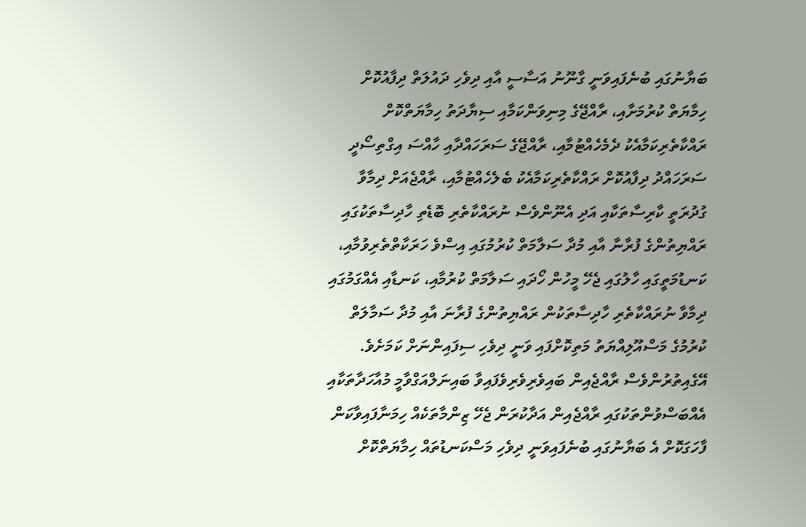ބަޔާނުގައި ބުނެފައިވަނީ ގާނޫނު އަސާސީ އާއި ދިވެހި ދައުލަތް ދިފާއުކޮށް ހިމާޔަތް ކުރުމަށާއި، ރާއްޖޭގެ މިނިވަންކަމާއި ސިޔާދަތު ހިމާޔަތްކޮށް ރައްކާތެރިކަމާއެކު ދެމެހެއްޓުމާއި، ރާއްޖޭގެ ސަރަހައްދާއި ހާއްސަ އިގްތިސޯދީ ސަރަހައްދު ދިފާއުކޮށް ރައްކާތެރިކަމާއެކު ބެލެހެއްޓުމާއި، ރާއްޖެއަށް ދިމާވާ ގުދުރަތީ ކާރިސާތަކާއި އަދި އެނޫންވެސް ނުރައްކާތެރި ބޮޑެތި ހާދިސާތަކުގައި ރައްޔިތުންގެ ފުރާނާ އާއި މުދާ ސަލާމަތް ކުރުމުގައި އިސްވެ ހަރަކާތްތެރިވުމާއި، ކަނޑުމަތީގައި ހާލުގައި ޖެހޭ މީހުން ހޯދައި ސަލާމަތް ކުރުމާއި، ކަނޑާއި އެއްގަމުގައި ދިމާވާ ނުރައްކާތެރި ހާދިސާތަކުން ރައްޔިތުންގެ ފުރާނަ އާއި މުދާ ސަމާލަތް ކުރުމުގެ މަސްއޫލިއްޔަތު މަތިކޮށްފައި ވަނީ ދިވެހި ސިފައިންނަށް ކަމަށެވެ.
އޭގެއިތުރުންވެސް ރާއްޖެއިން ބައިވެރިވެރިވެފައިވާ ބައިނަލްއަގްވާމީ މުއާހަދާތަކާއި އެއްބަސްވުންތަކުގައި ރާއްޖެއިން އަދާކުރަން ޖެހޭ ޒިންމާތަކެއް ހިމަނާފައިވާކަން ފާހަގަކޮށް އެ ބަޔާނުގައި ބުނެފައިވަނީ ދިވެހި މަސްކަނޑުތައް ހިމާޔަތްކޮށް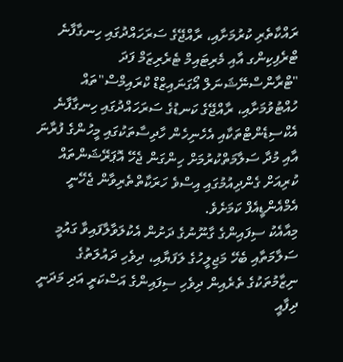ރައްކާތެރި ކުރުމަށާއި، ރާއްޖޭގެ ސަރަހައްދުގައި ހިނގާފާނެ ޓްރެފިކިންގ އާއި މެރިޓައިމް ޓެރެރިޒަމް ފަދަ "ޓްރާންސްނޭޝަނަލް އޯގަނައިޒްޑް ކްރައިމްސް"ތައް ހުއްޓުވުމަށާއި، ރާއްޖޭގެ ކަނޑުގެ ސަރަހައްދުގައި ހިނގާފާނެ އެކްސިޑެންޓްތަކާއި އެހެނިހެން ހާދިސާތަކުގައި މީހުންގެ ފުރާނަ އާއި މުދާ ސަލާމަތްކުރުމަށް ހިންގަން ޖެހޭ އޮޕަރޭޝަންތައް ކުރިއަށް ގެންދިއުމުގައި އިސްވެ ހަރަކާތްތެރިވާން ޖެހޭނީ އެމްއެންޑީއެފް ކަމަށެވެ.
މިއާއެކު ސިފައިންގެ ގާނޫނުގެ ދަށުން އެކުލަވާލާފައިވާ ގައުމީ ސަލާމަތާއި ބެހޭ މަޖިލީހުގެ ލަފަޔާއި، ދިވެހި ދައުލަތުގެ ނިޒާމުތަކުގެ ތެރެއިން ދިވެހި ސިފައިންގެ އަސްކަރީ އަދި މަދަނީ ދިފާއީ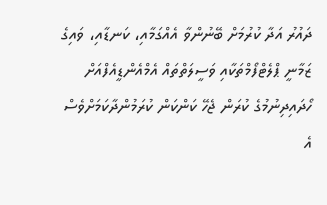ދައުރު އަދާ ކުރުމަށް ބޭނުންވާ އެއްގަމާއި، ކަނޑާއި، ވައިގެ ޒަމާނީ ޕްލެޓްފޯމްތަކާއި ވަސީލަތްތައް އެމްއެންޑީއެފްއަށް ހޯދައިދިނުމުގެ ކުރަން ޖެހޭ ކަންކަން ކުރަމުންދާކަމަށްވެސް އެ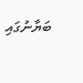ބަޔާނުގައި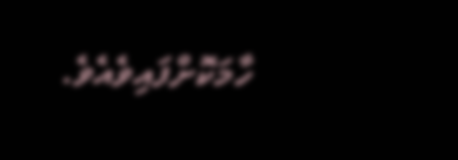ހާމަކޮށްފައިވެއެވެ.